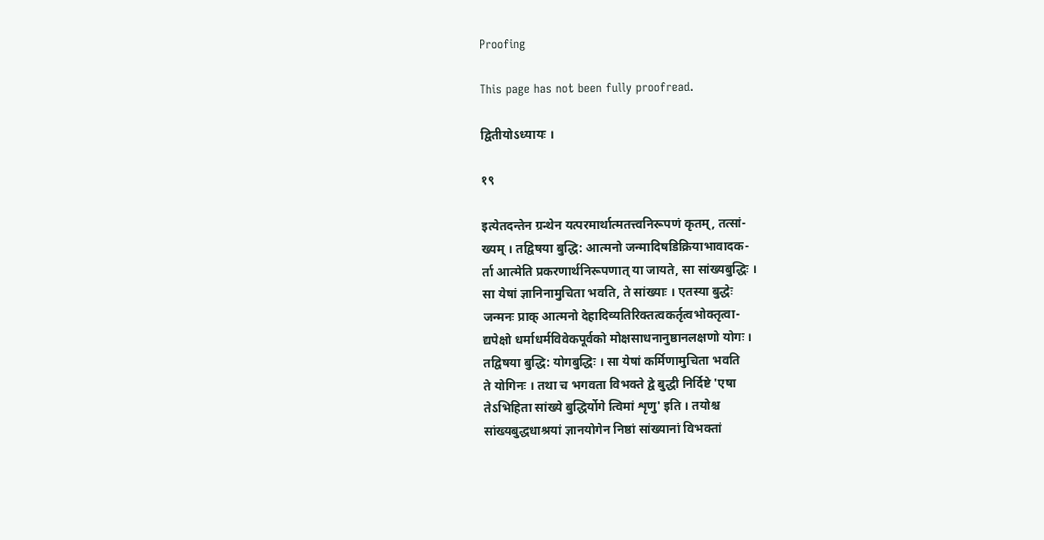Proofing

This page has not been fully proofread.

द्वितीयोऽध्यायः ।

१९

इत्येतदन्तेन ग्रन्थेन यत्परमार्थात्मतत्त्वनिरूपणं कृतम्, तत्सां-
ख्यम् । तद्विषया बुद्धि: आत्मनो जन्मादिषडिक्रियाभावादक-
र्ता आत्मेति प्रकरणार्थनिरूपणात् या जायते, सा सांख्यबुद्धिः ।
सा येषां ज्ञानिनामुचिता भवति, ते सांख्याः । एतस्या बुद्धेः
जन्मनः प्राक् आत्मनो देहादिव्यतिरिक्तत्वकर्तृत्वभोक्तृत्वा-
द्यपेक्षो धर्माधर्मविवेकपूर्वको मोक्षसाधनानुष्ठानलक्षणो योगः ।
तद्विषया बुद्धि: योगबुद्धिः । सा येषां कर्मिणामुचिता भवति
ते योगिनः । तथा च भगवता विभक्ते द्वे बुद्धी निर्दिष्टे 'एषा
तेऽभिहिता सांख्ये बुद्धिर्योगे त्विमां शृणु' इति । तयोश्च
सांख्यबुद्धधाश्रयां ज्ञानयोगेन निष्ठां सांख्यानां विभक्तां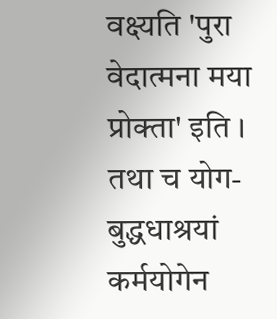वक्ष्यति 'पुरा वेदात्मना मया प्रोक्ता' इति । तथा च योग-
बुद्धधाश्रयां कर्मयोगेन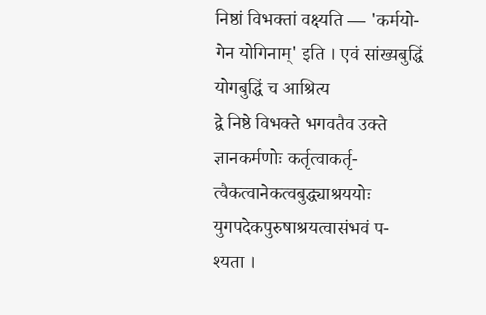निष्ठां विभक्तां वक्ष्यति — 'कर्मयो-
गेन योगिनाम्' इति । एवं सांख्यबुद्धिं योगबुद्धिं च आश्रित्य
द्वे निष्ठे विभक्ते भगवतैव उक्ते ज्ञानकर्मणोः कर्तृत्वाकर्तृ-
त्वैकत्वानेकत्वबुद्ध्याश्रययोः युगपदेकपुरुषाश्रयत्वासंभवं प-
श्यता ।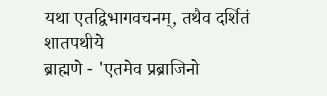यथा एतद्विभागवचनम्, तथैव दर्शितं शातपथीये
ब्राह्मणे - 'एतमेव प्रब्राजिनो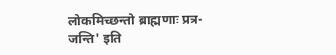लोकमिच्छन्तो ब्राह्मणाः प्रत्र-
जन्ति' इति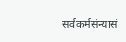सर्वकर्मसंन्यासं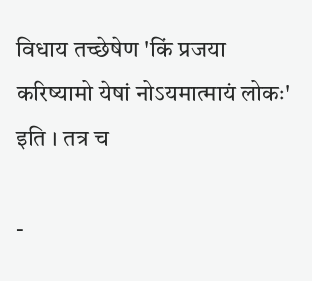विधाय तच्छेषेण 'किं प्रजया
करिष्यामो येषां नोऽयमात्मायं लोकः' इति । तत्र च

-